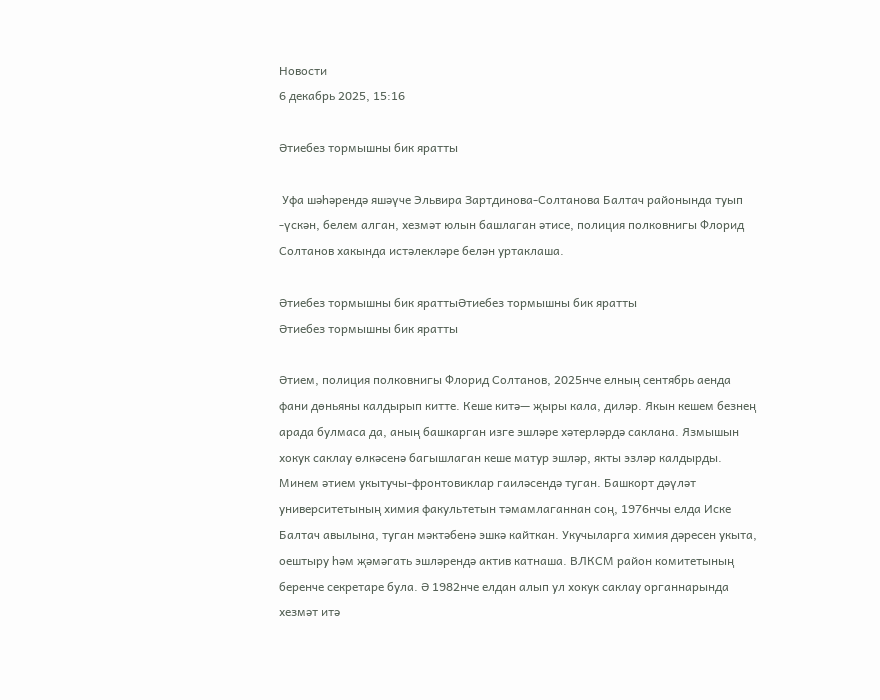Новости
6 декабрь 2025, 15:16

Әтиебез тормышны бик яратты

 Уфа шәһәрендә яшәүче Эльвира Зартдинова-Солтанова Балтач районында туып -үскән, белем алган, хезмәт юлын башлаган әтисе, полиция полковнигы Флорид Солтанов хакында истәлекләре белән уртаклаша.

Әтиебез тормышны бик яраттыӘтиебез тормышны бик яратты
Әтиебез тормышны бик яратты

Әтием, полиция полковнигы Флорид Солтанов, 2025нче елның сентябрь аенда фани дөньяны калдырып китте. Кеше китә— җыры кала, диләр. Якын кешем безнең арада булмаса да, аның башкарган изге эшләре хәтерләрдә саклана. Язмышын хокук саклау өлкәсенә багышлаган кеше матур эшләр, якты эзләр калдырды.
Минем әтием укытучы-фронтовиклар гаиләсендә туган. Башкорт дәүләт университетының химия факультетын тәмамлаганнан соң, 1976нчы елда Иске Балтач авылына, туган мәктәбенә эшкә кайткан. Укучыларга химия дәресен укыта, оештыру һәм җәмәгать эшләрендә актив катнаша. ВЛКСМ район комитетының беренче секретаре була. Ә 1982нче елдан алып ул хокук саклау органнарында хезмәт итә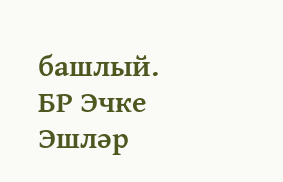башлый. БР Эчке Эшләр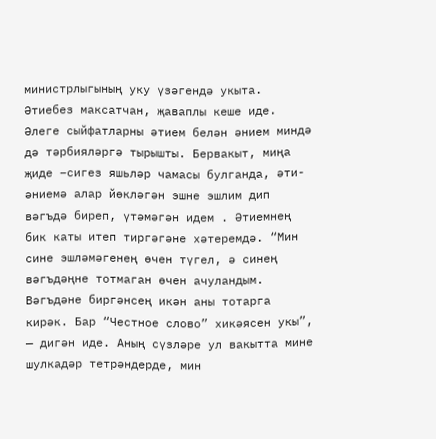министрлыгының уку үзәгендә укыта.
Әтиебез максатчан, җаваплы кеше иде. Әлеге сыйфатларны әтием белән әнием миндә дә тәрбияләргә тырышты. Бервакыт, миңа җиде –сигез яшьләр чамасы булганда, әти-әниемә алар йөкләгән эшне эшлим дип вәгъдә биреп, үтәмәгән идем . Әтиемнең бик каты итеп тиргәгәне хәтеремдә. “Мин сине эшләмәгенең өчен түгел, ә синең вәгъдәңне тотмаган өчен ачуландым. Вәгъдәне биргәнсең икән аны тотарга кирәк. Бар “Честное слово” хикәясен укы”, — дигән иде. Аның сүзләре ул вакытта мине шулкадәр тетрәндерде, мин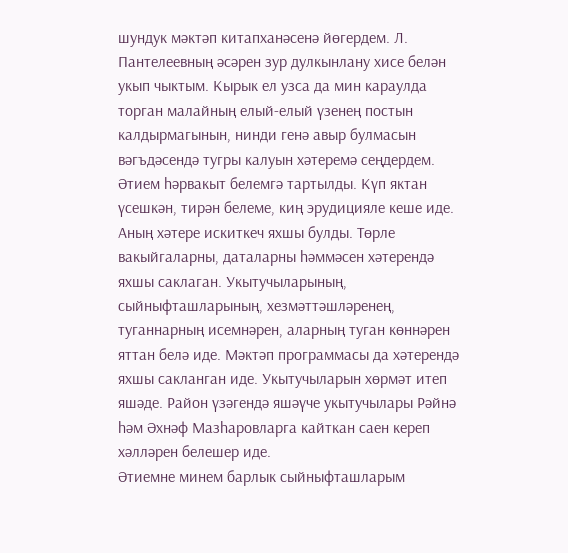шундук мәктәп китапханәсенә йөгердем. Л. Пантелеевның әсәрен зур дулкынлану хисе белән укып чыктым. Кырык ел узса да мин караулда торган малайның елый-елый үзенең постын калдырмагынын, нинди генә авыр булмасын вәгъдәсендә тугры калуын хәтеремә сеңдердем.
Әтием һәрвакыт белемгә тартылды. Күп яктан үсешкән, тирән белеме, киң эрудицияле кеше иде. Аның хәтере искиткеч яхшы булды. Төрле вакыйгаларны, даталарны һәммәсен хәтерендә яхшы саклаган. Укытучыларының, сыйныфташларының, хезмәттәшләренең, туганнарның исемнәрен, аларның туган көннәрен яттан белә иде. Мәктәп программасы да хәтерендә яхшы сакланган иде. Укытучыларын хөрмәт итеп яшәде. Район үзәгендә яшәүче укытучылары Рәйнә һәм Әхнәф Мазһаровларга кайткан саен кереп хәлләрен белешер иде.
Әтиемне минем барлык сыйныфташларым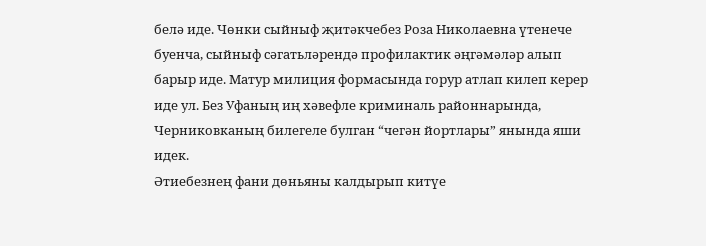белә иде. Чөнки сыйныф җитәкчебез Роза Николаевна үтенече буенча, сыйныф сәгатьләрендә профилактик әңгәмәләр алып барыр иде. Матур милиция формасында горур атлап килеп керер иде ул. Без Уфаның иң хәвефле криминаль районнарында, Черниковканың билегеле булган “чегән йортлары” янында яши идек.
Әтиебезнең фани дөньяны калдырып китүе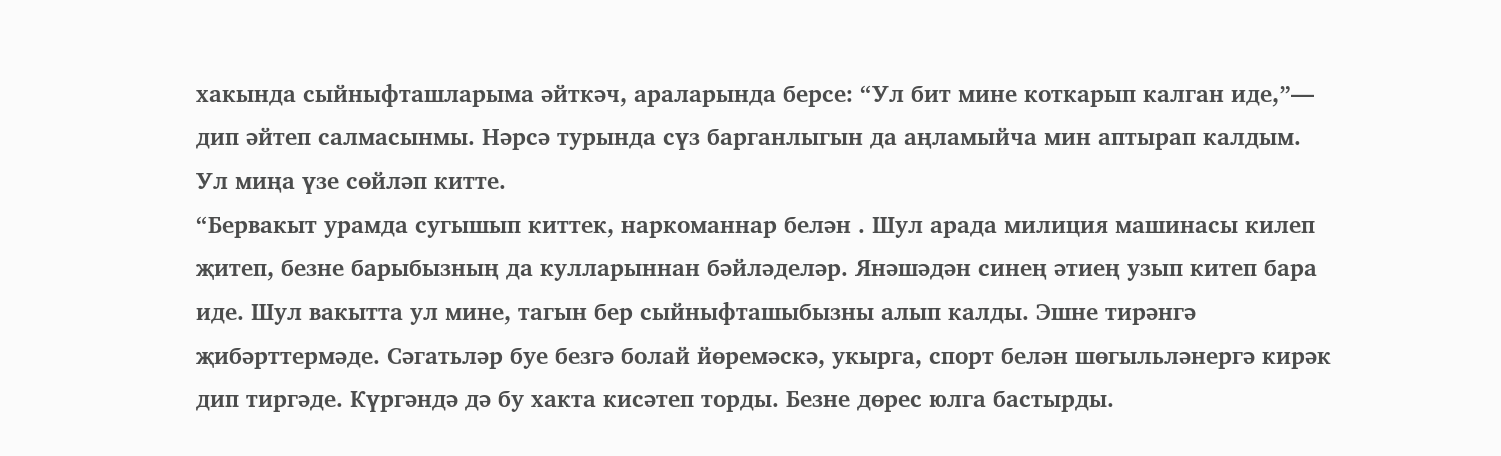хакында сыйныфташларыма әйткәч, араларында берсе: “Ул бит мине коткарып калган иде,”— дип әйтеп салмасынмы. Нәрсә турында сүз барганлыгын да аңламыйча мин аптырап калдым. Ул миңа үзе сөйләп китте.
“Бервакыт урамда сугышып киттек, наркоманнар белән . Шул арада милиция машинасы килеп җитеп, безне барыбызның да кулларыннан бәйләделәр. Янәшәдән синең әтиең узып китеп бара иде. Шул вакытта ул мине, тагын бер сыйныфташыбызны алып калды. Эшне тирәнгә җибәрттермәде. Сәгатьләр буе безгә болай йөремәскә, укырга, спорт белән шөгыльләнергә кирәк дип тиргәде. Күргәндә дә бу хакта кисәтеп торды. Безне дөрес юлга бастырды.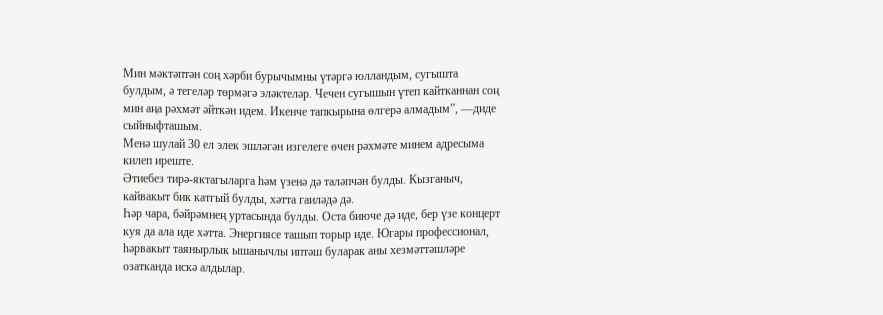Мин мәктәптән соң хәрби бурычымны үтәргә юлландым, сугышта булдым, ә тегеләр төрмәгә эләктеләр. Чечен сугышын үтеп кайтканнан соң мин аңа рәхмәт әйткән идем. Икенче тапкырына өлгерә алмадым”, —диде сыйныфташым.
Менә шулай 30 ел элек эшләгән изгелеге өчен рәхмәте минем адресыма килеп иреште.
Әтиебез тирә-яктагыларга һәм үзенә дә таләпчән булды. Кызганыч, кайвакыт бик катгый булды, хәтта гаиләдә дә.
Һәр чара, бәйрәмнең уртасында булды. Оста биюче дә иде, бер үзе концерт куя да ала иде хәтта. Энергиясе ташып торыр иде. Югары профессионал, һәрвакыт таянырлык ышанычлы иптәш буларак аны хезмәттәшләре озатканда искә алдылар.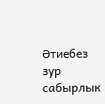Әтиебез зур сабырлык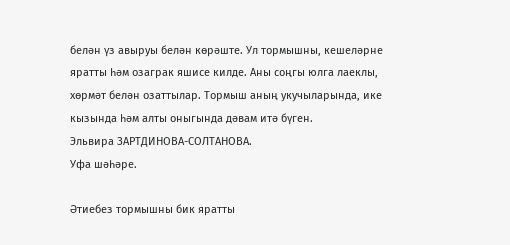белән үз авыруы белән көрәште. Ул тормышны, кешеләрне яратты һәм озаграк яшисе килде. Аны соңгы юлга лаеклы, хөрмәт белән озаттылар. Тормыш аның укучыларында, ике кызында һәм алты оныгында дәвам итә бүген.
Эльвира ЗАРТДИНОВА-СОЛТАНОВА.
Уфа шәһәре.

Әтиебез тормышны бик яратты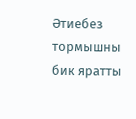Әтиебез тормышны бик яратты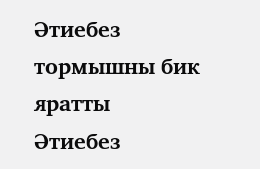Әтиебез тормышны бик яратты
Әтиебез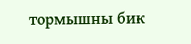тормышны бик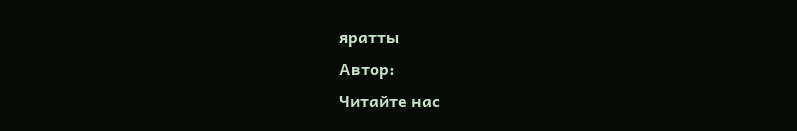яратты
Автор:
Читайте нас